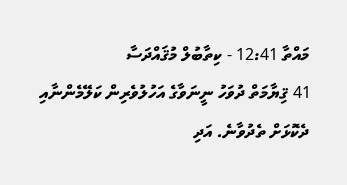މައްތާ 12:41 - ކިތާބުލް މުޤައްދަސާ
41 ޤިޔާމަތް ދުވަހު ނީނަވާގެ އަހުލުވެރިން ކަލޭމެންނާއި ދެކޮޅަށް ތެދުވާނެ. އަދި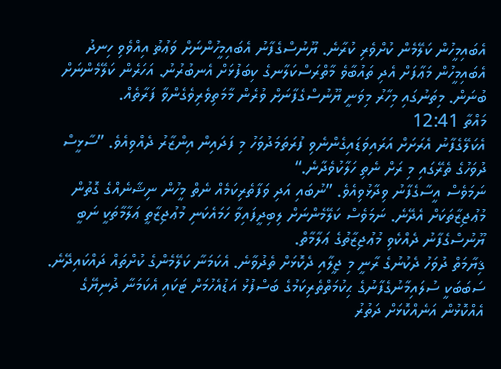އެބައިމީހުން ކަލޭމެން ކުށްވެރި ކުރާނެ. ޔޫނުސްގެފާނު އެބައިމީހުންނަށް ވަޢުޡު އިއްވެވި ހިނދު އެބައިމީހުން މަޢާފަށް އެދި ތައުބާވެ މާތްރަސްކަލާނގެ ކިބަފުޅަށް އެނބުރުނު. އަހަރެން ކަލޭމެންނަށް ބުނަން. މިތަނުގައި މިހާރު މިވަނީ ޔޫނުސްގެފާނަށް ވުރެން މާމަތިވެރިވެގެންވާ ފަރާތެއް.
މައްތާ 12:41
އެކަލޭގެފާނު އެރަށަށް އަރައިވަޑައިގެންނެވި ފުރަތަމަދުވަހު މި ފަދައިން އިންޒާރު ދެއްވިއެވެ. ”ސާޅީސް ދުވަހުގެ ތެރޭގައި މި ރަށް ނެތި ހަލާކުވެދާނެ.“
ނަމަވެސް އީސާގެފާނު ވިދާޅުވިއެވެ. ”ނުބައި އަދި ވަފާތެރިކަމެއް ނެތް މީހުން ނިޝާނެއްގެ ގޮތުން މުޢުޖިޒާތަކަށް އެދޭނެ. ނަމަވެސް ކަލޭމެންނަށް ލިބިދީފައިވާ ހަމައެކަނި މުޢުޖިޒާތީ ޢަލާމާތަކީ ނަބީ ޔޫނުސްގެފާނު ދެއްކެވި މުޢުޖިޒާތުގެ ޢަލާމާތް.
ޤިޔާމަތް ދުވަހު ދެކުނުގެ ރާނީ މި ޖީލާއި ދެކޮޅަށް ތެދުވާނެ. އެކަމަނާ ކަލޭމެންގެ ކުށްތައް ދައްކައިދޭނެ. ސަބަބަކީ ސުލައިމާނުގެފާނުގެ ޙިކުމަތްތެރިކަމުގެ ބަސްފުޅު އަޑުއެހުމަށް ޓަކައި އެކަމަނާ ދުނިޔޭގެ އެއްކޮޅުން އަނެއްކޮޅަށް ދަތުރު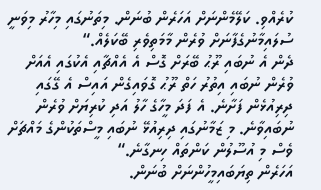ކުރެއްވި. ކަލޭމެންނަށް އަހަރެން ބުނަން. މިތަނުގައި މިހާރު މިވަނީ ސުލައިމާނުގެފާނަށް ވުރެން މާމަތިވެރި ބޭކަލެއް.“
ދެން އެ ނުބައި ރޫޙު ބޭރަށް ގޮސް އެ އެއްޗާއި އެކުގައި އެއަށް ވުރެން ނުބައި އިތުރު ހަތް ރޫޙު ގޮވައިގެން އައިސް އެ ގޭގައި ދިރިއުޅެން ފަށާނެ. އެ ފަދަ މީހާގެ ހާލު އަދި ކުރިޔަށް ވުރެން ނުބައިވާނެ. މި ޒަމާނުގައި ދިރިއުޅޭ ނުބައި މީސްތަކުންގެ މައްޗަށް ވެސް މި އުސޫލުން ކަންތައް ހިނގާނެ.“
އަހަރެން ތިޔަބައިމީހުންނަށް ބުނަން.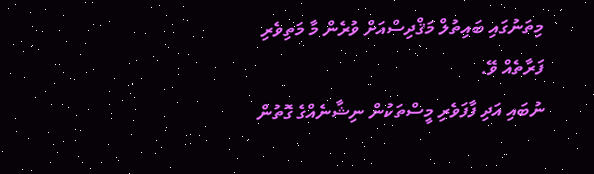މިތަނުގައި ބައިތުލް މަޤްދިސްއަށް ވުރެން މާ މަތިވެރި ފަރާތެއް ވޭ.
ނުބައި އަދި ފާފަވެރި މީސްތަކުން ނިޝާނެއްގެ ގޮތުން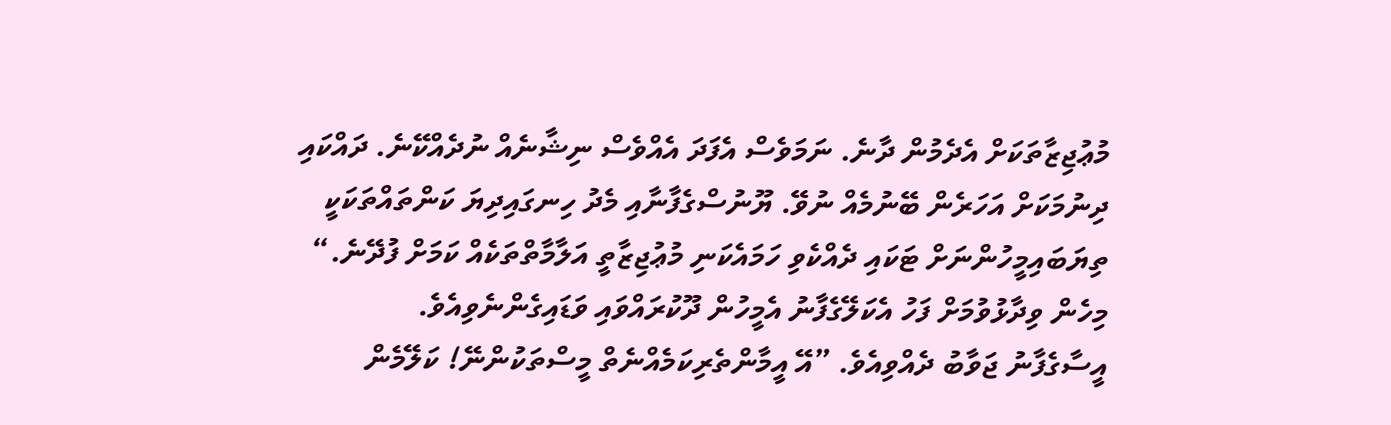މުޢުޖިޒާތަކަށް އެދެމުން ދާނެ. ނަމަވެސް އެފަދަ އެއްވެސް ނިޝާނެއް ނުދެއްކޭނެ. ދައްކައި ދިނުމަކަށް އަހަރެން ބޭނުމެއް ނުވޭ. ޔޫނުސްގެފާނާއި މެދު ހިނގައިދިޔަ ކަންތައްތަކަކީ ތިޔަބައިމީހުންނަށް ޓަކައި ދެއްކެވި ހަމައެކަނި މުޢުޖިޒާތީ އަލާމާތްތަކެއް ކަމަށް ފުދޭނެ.“ މިހެން ވިދާޅުވުމަށް ފަހު އެކަލޭގެފާނު އެމީހުން ދޫކުރައްވައި ވަޑައިގެންނެވިއެވެ.
އީސާގެފާނު ޖަވާބު ދެއްވިއެވެ. ”އޭ އީމާންތެރިކަމެއްނެތް މީސްތަކުންނޭ! ކަލޭމެން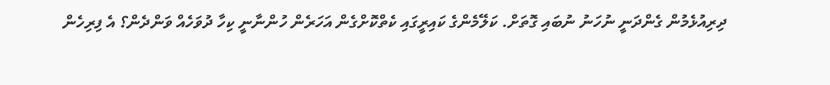ދިރިއުޅެމުން ގެންދަނީ ނުހަނު ނުބައި ގޮތަށް. ކަލޭމެންގެ ކައިރީގައި ކެތްކޮށްގެން އަހަރެން ހުންނާނީ ކިހާ ދުވަހެއް ވަންދެން؟ އެ ފިރިހެން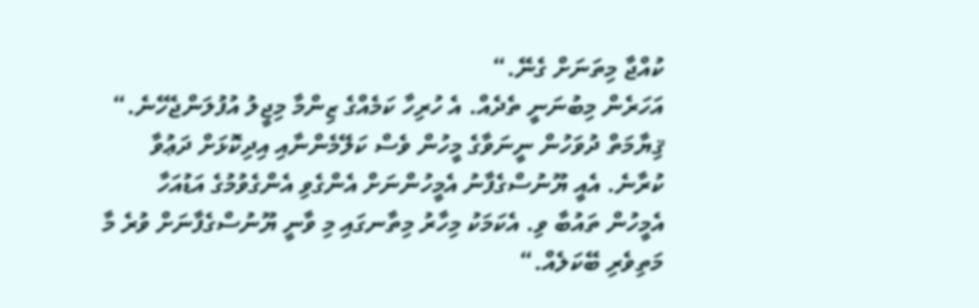ކުއްޖާ މިތަނަށް ގެނޭ.“
އަހަރެން މިބުނަނީ ތެދެއް. އެ ހުރިހާ ކަމެއްގެ ޒިންމާ މިޖީލު އުފުލަންޖެހޭނެ.“
ޤިޔާމަތް ދުވަހުން ނީނަވާގެ މީހުން ވެސް ކަލޭމެންނާއި އިދިކޮޅަށް ދަޢުވާ ކުރާނެ. އެއީ ޔޫނުސްގެފާނު އެމީހުންނަށް އެންގެވި އެންގެވުމުގެ އަޑުއަހާ އެމީހުން ތައުބާ ވި. އެކަމަކު މިހާރު މިތާނގައި މި ވާނީ ޔޫނުސްގެފާނަށް ވުރެ މާ މަތިވެރި ބޭކަލެއް.“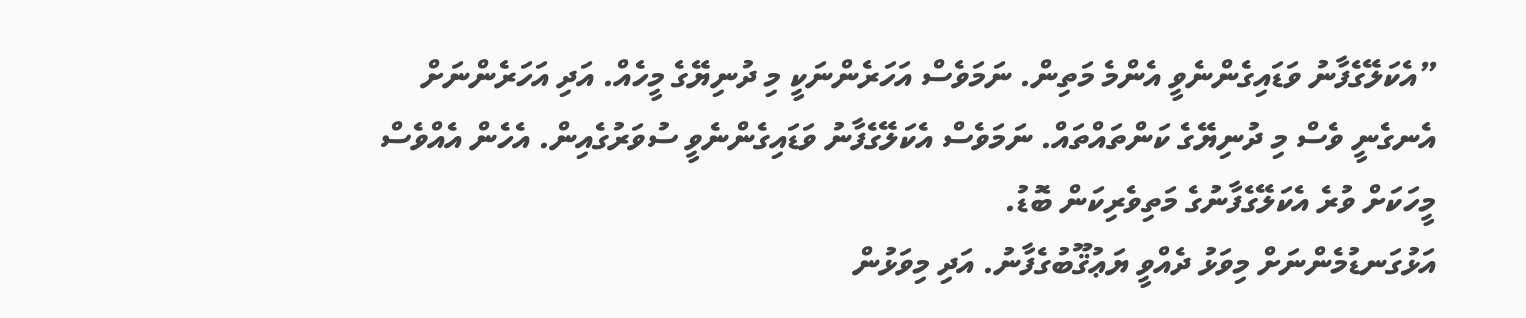”އެކަލޭގެފާނު ވަޑައިގެންނެވީ އެންމެ މަތިން. ނަމަވެސް އަހަރެންނަކީ މި ދުނިޔޭގެ މީހެއް. އަދި އަހަރެންނަށް އެނގެނީ ވެސް މި ދުނިޔޭގެ ކަންތައްތައް. ނަމަވެސް އެކަލޭގެފާނު ވަޑައިގެންނެވީ ސުވަރުގެއިން. އެހެން އެއްވެސް މީހަކަށް ވުރެ އެކަލޭގެފާނުގެ މަތިވެރިކަން ބޮޑު.
އަޅުގަނޑުމެންނަށް މިވަޅު ދެއްވީ ޔަޢުޤޫބުގެފާނު. އަދި މިވަޅުން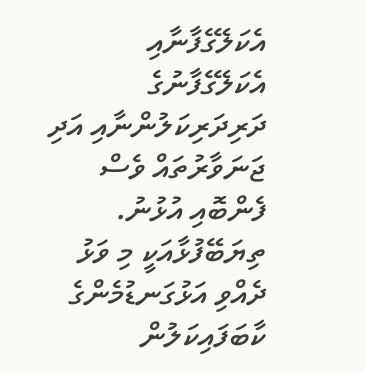އެކަލޭގެފާނާއި އެކަލޭގެފާނުގެ ދަރިދަރިކަލުންނާއި އަދި ޖަނަވާރުތައް ވެސް ފެންބޮއި އުޅުނު. ތިޔަބޭފުޅާއަކީ މި ވަޅު ދެއްވި އަޅުގަނޑުމެންގެ ކާބަފައިކަލުން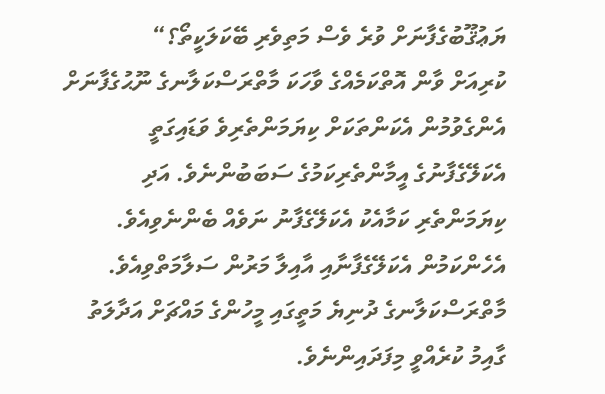ޔަޢުޤޫބުގެފާނަށް ވުރެ ވެސް މަތިވެރި ބޭކަލަކީތޯ؟“
ކުރިއަށް ވާން އޮތްކަމެއްގެ ވާހަކަ މާތްރަސްކަލާނގެ ނޫޙުގެފާނަށް އެންގެވުމުން އެކަންތަކަށް ކިޔަމަންތެރިވެ ވަޑައިގަތީ އެކަލޭގެފާނުގެ އީމާންތެރިކަމުގެ ސަބަބުންނެވެ. އަދި ކިޔަމަންތެރި ކަމާއެކު އެކަލޭގެފާނު ނަވެއް ބެންނެވިއެވެ. އެހެންކަމުން އެކަލޭގެފާނާއި އާއިލާ މަރުން ސަލާމަތްވިއެވެ. މާތްރަސްކަލާނގެ ދުނިޔެ މަތީގައި މީހުންގެ މައްޗަށް އަދާލަތު ގާއިމު ކުރެއްވީ މިފަދައިންނެވެ.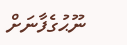ނޫޙުގެފާނަށް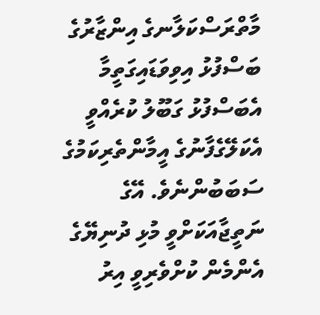މާތްރަސްކަލާނގެ އިންޒާރުގެ ބަސްފުޅު އިވިވަޑައިގަތީމާ އެބަސްފުޅު ގަބޫލު ކުރެއްވީ އެކަލޭގެފާނުގެ އީމާންތެރިކަމުގެ ސަބަބުންނެވެ. އޭގެ ނަތީޖާއަކަށްވީ މުޅި ދުނިޔޭގެ އެންމެން ކުށްވެރިވީ އިރު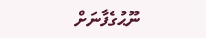ނޫޙުގެފާނަށް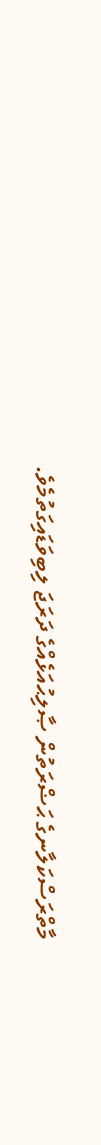މާތްރަސްކަލާނގެ ޙަޟްރަތުން ޞާލިޙުއަޅެއްގެ ދަރަޖަ ލިބިވަޑައިގަތުމެވެ.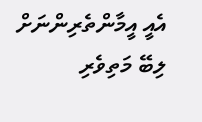އެއީ އީމާންތެރިންނަށް ލިބޭ މަތިވެރި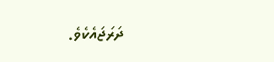ދަރަޖައެކެވެ.